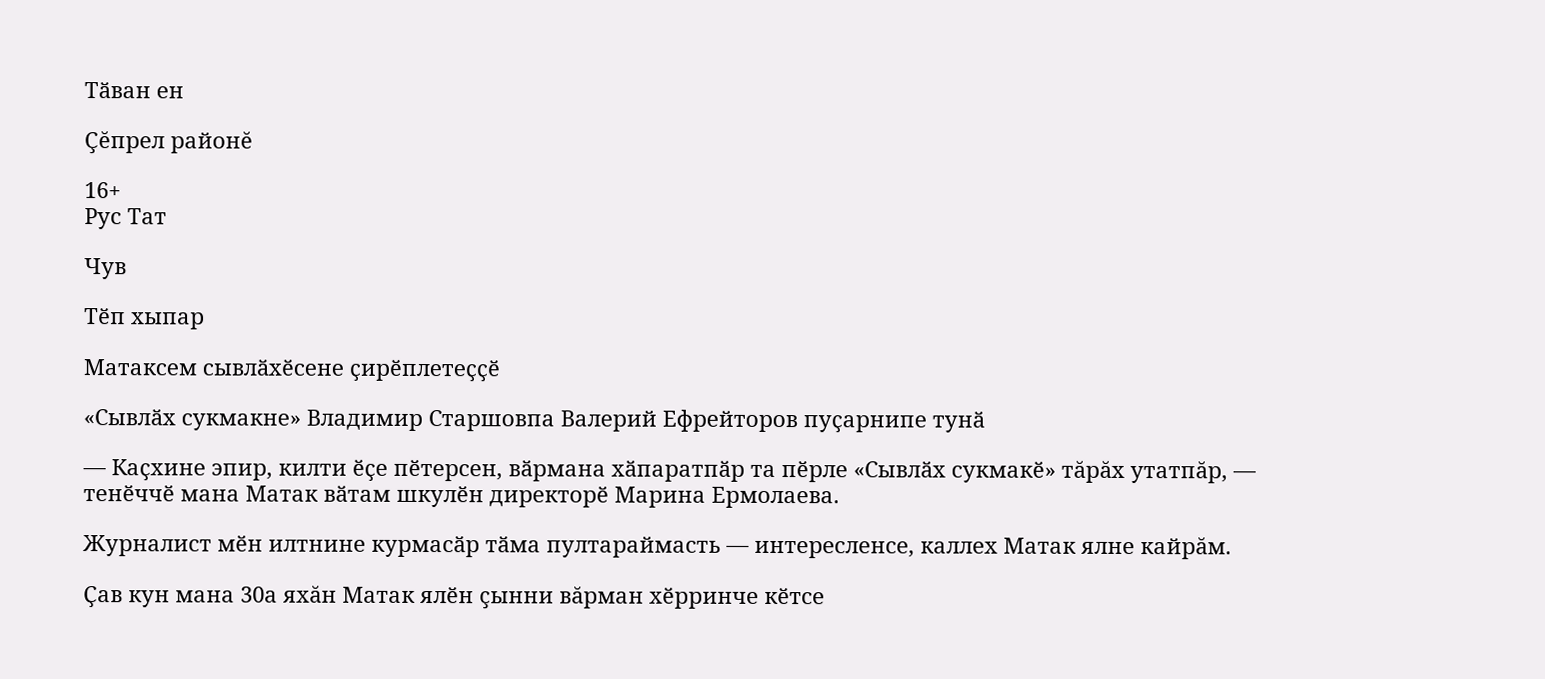Тӑван ен

Çĕпрел районĕ

16+
Рус Тат

Чув

Тӗп хыпар

Матаксем сывлӑхӗсене ҫирӗплетеҫҫӗ

«Сывлӑх сукмакне» Владимир Старшовпа Валерий Ефрейторов пуҫарнипе тунӑ

— Каҫхине эпир, килти ӗҫе пӗтерсен, вӑрмана хӑпаратпӑр та пӗрле «Сывлӑх сукмакӗ» тăрăх утатпăр, — тенӗччӗ мана Матак вӑтам шкулӗн директорӗ Марина Ермолаева.

Журналист мӗн илтнине курмасӑр тӑма пултараймасть — интересленсе, каллех Матак ялне кайрăм.

Ҫав кун мана 30а яхăн Матак ялӗн çынни вăрман хӗрринче кӗтсе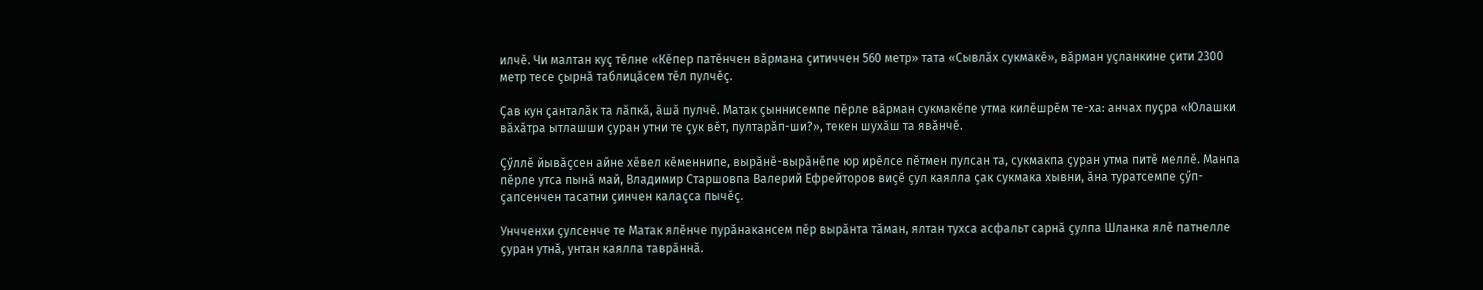илчӗ. Чи малтан куç тӗлне «Кӗпер патӗнчен вӑрмана ҫитиччен 560 метр» тата «Сывлӑх сукмакӗ», вӑрман уҫланкине çити 2300 метр тесе ҫырнӑ таблицӑсем тӗл пулчӗç.

Ҫав кун çанталăк та лӑпкӑ, ӑшӑ пулчӗ. Матак çыннисемпе пӗрле вӑрман сукмакӗпе утма килӗшрӗм те-ха: анчах пуçра «Юлашки вӑхӑтра ытлашши çуран утни те çук вӗт, пултарăп-ши?», текен шухӑш та явăнчӗ.

Çӳллӗ йывӑҫсен айне хӗвел кӗменнипе, вырӑнӗ-вырӑнӗпе юр ирӗлсе пӗтмен пулсан та, сукмакпа ҫуран утма питӗ меллӗ. Манпа пӗрле утса пынă май, Владимир Старшовпа Валерий Ефрейторов виҫӗ ҫул каялла ҫак сукмака хывни, ӑна туратсемпе ҫӳп-ҫапсенчен тасатни ҫинчен калаçса пычӗç.

Унчченхи ҫулсенче те Матак ялӗнче пурӑнакансем пӗр вырӑнта тӑман, ялтан тухса асфальт сарнӑ ҫулпа Шланка ялӗ патнелле ҫуран утнă, унтан каялла таврӑннă.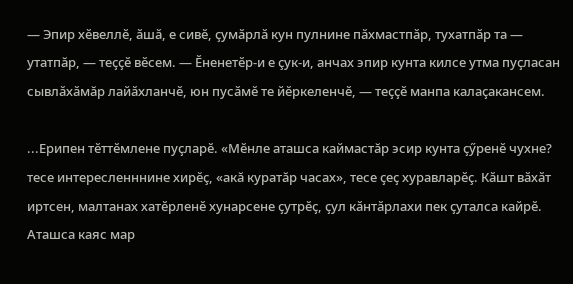— Эпир хӗвеллӗ, ӑшӑ, е сивӗ, ҫумӑрлӑ кун пулнине пӑхмастпӑр, тухатпӑр та — утатпăр, — теҫҫӗ вӗсем. — Ӗненетӗр-и е çук-и, анчах эпир кунта килсе утма пуҫласан сывлӑхӑмăр лайӑхланчӗ, юн пусӑмӗ те йӗркеленчӗ, — теҫҫӗ манпа калаҫакансем.

...Ерипен тӗттӗмлене пуҫларӗ. «Мӗнле аташса каймастăр эсир кунта ҫӳренӗ чухне? тесе интересленннине хирӗç, «акă куратăр часах», тесе ҫеҫ хуравларӗç. Кӑшт вӑхӑт иртсен, малтанах хатӗрленӗ хунарсене ҫутрӗҫ, ҫул кӑнтӑрлахи пек ҫуталса кайрӗ. Аташса каяс мар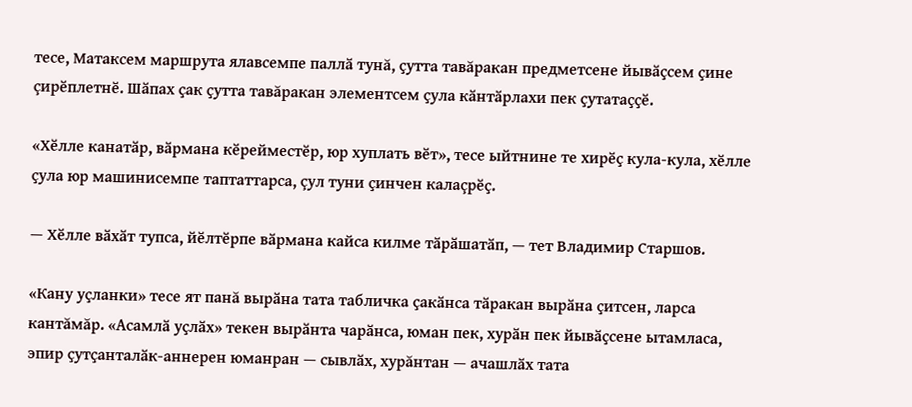тесе, Матаксем маршрута ялавсемпе паллӑ тунă, ҫутта тавăракан предметсене йывӑҫсем ҫине çирӗплетнӗ. Шӑпах ҫак ҫутта тавăракан элементсем ҫула кӑнтӑрлахи пек ҫутатаҫҫӗ.

«Хӗлле канатӑр, вӑрмана кӗрейместӗр, юр хуплать вӗт», тесе ыйтнине те хирӗҫ кула-кула, хӗлле ҫула юр машинисемпе таптаттарса, çул туни ҫинчен калаçрӗҫ.

— Хӗлле вӑхӑт тупса, йӗлтӗрпе вӑрмана кайса килме тӑрӑшатӑп, — тет Владимир Старшов.

«Кану уҫланки» тесе ят панă вырӑна тата табличка ҫакӑнса тӑракан вырӑна ҫитсен, ларса кантăмăр. «Асамлӑ уҫлӑх» текен вырӑнта чарӑнса, юман пек, хурӑн пек йывӑҫсене ытамласа, эпир ҫутҫанталӑк-аннерен юманран — сывлӑх, хурăнтан — ачашлӑх тата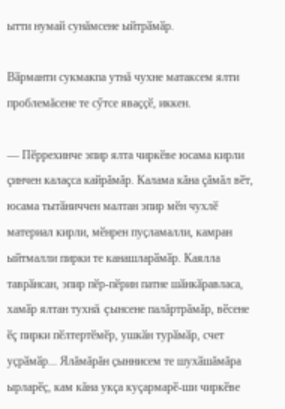ытти нумай сунăмсене ыйтрӑмӑр.

Вӑрманти сукмакпа утнă чухне матаксем ялти проблемăсене те сӳтсе яваҫҫӗ, иккен.

— Пӗррехинче эпир ялта чиркӗве юсама кирли çинчен калаçса кайрăмăр. Калама кăна çăмăл вӗт, юсама тытӑниччен малтан эпир мӗн чухлӗ материал кирли, мӗнрен пуҫламалли, камран ыйтмалли пирки те канашларӑмӑр. Каялла таврӑнсан, эпир пӗр-пӗрин патне шӑнкӑравласа, хамӑр ялтан тухнă çынсене палăртрăмăр, вӗсене ӗç пирки пӗлтертӗмӗр, ушкӑн турӑмӑр, счет уҫрӑмӑр... Ялăмăрăн ҫыннисем те шухӑшăмăра ырларӗҫ, кам кăна укçа куçармарӗ-ши чиркӗве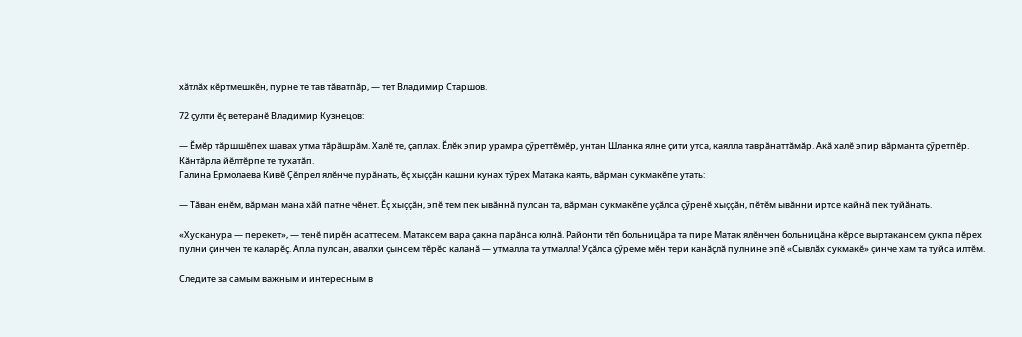хӑтлӑх кӗртмешкӗн, пурне те тав тăватпăр, — тет Владимир Старшов.

72 ҫулти ӗҫ ветеранӗ Владимир Кузнецов:

— Ӗмӗр тӑршшӗпех шавах утма тӑрӑшрӑм. Халӗ те, çаплах. Ӗлӗк эпир урамра ҫӳреттӗмӗр, унтан Шланка ялне çити утса, каялла таврăнаттăмăр. Акӑ халӗ эпир вӑрманта ҫӳретпӗр. Кӑнтӑрла йӗлтӗрпе те тухатӑп.
Галина Ермолаева Кивӗ Ҫӗпрел ялӗнче пурӑнать, ӗҫ хыҫҫӑн кашни кунах тӳрех Матака каять, вӑрман сукмакӗпе утать:

— Тӑван енӗм, вӑрман мана хӑй патне чӗнет. Ӗҫ хыҫҫӑн, эпӗ тем пек ывӑннӑ пулсан та, вӑрман сукмакӗпе уҫӑлса ҫӳренӗ хыҫҫӑн, пӗтӗм ывăнни иртсе кайнă пек туйӑнать.

«Хусканура — перекет», — тенӗ пирӗн асаттесем. Матаксем вара ҫакна парăнса юлнă. Районти тӗп больницӑра та пире Матак ялӗнчен больницӑна кӗрсе выртакансем ҫукпа пӗрех пулни ҫинчен те каларӗç. Апла пулсан, авалхи ҫынсем тӗрӗс каланӑ — утмалла та утмалла! Уҫӑлса ҫӳреме мӗн тери канăçлă пулнине эпӗ «Сывлӑх сукмакӗ» ҫинче хам та туйса илтӗм.

Следите за самым важным и интересным в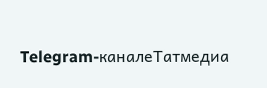Telegram-каналеТатмедиа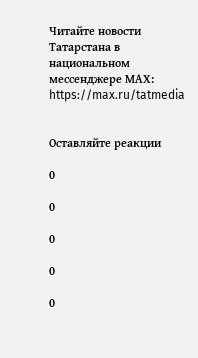Читайте новости Татарстана в национальном мессенджере MАХ: https://max.ru/tatmedia


Оставляйте реакции

0

0

0

0

0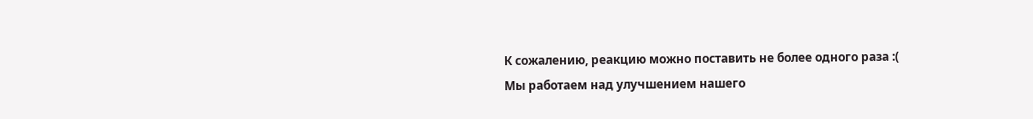К сожалению, реакцию можно поставить не более одного раза :(
Мы работаем над улучшением нашего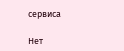сервиса

Нет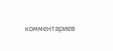комментариев